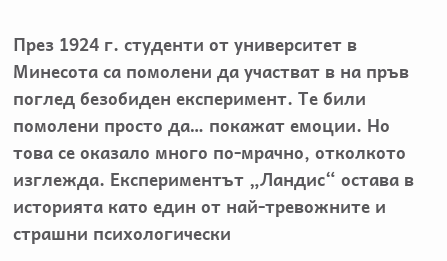През 1924 г. студенти от университет в Минесота са помолени да участват в на пръв поглед безобиден експеримент. Те били помолени просто да… покажат емоции. Но това се оказало много по-мрачно, отколкото изглежда. Експериментът „Ландис“ остава в историята като един от най-тревожните и страшни психологически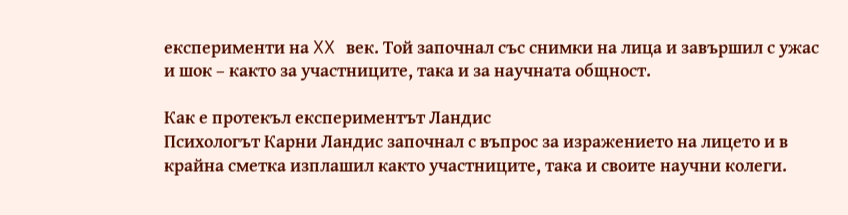експерименти на XX век. Той започнал със снимки на лица и завършил с ужас и шок – както за участниците, така и за научната общност.

Как е протекъл експериментът Ландис
Психологът Карни Ландис започнал с въпрос за изражението на лицето и в крайна сметка изплашил както участниците, така и своите научни колеги.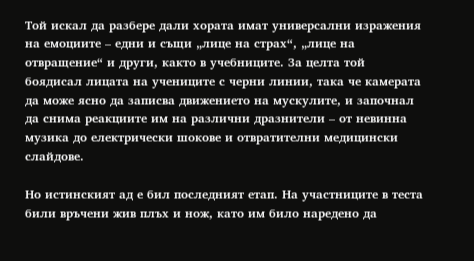Той искал да разбере дали хората имат универсални изражения на емоциите – едни и същи „лице на страх“, „лице на отвращение“ и други, както в учебниците. За целта той боядисал лицата на учениците с черни линии, така че камерата да може ясно да записва движението на мускулите, и започнал да снима реакциите им на различни дразнители – от невинна музика до електрически шокове и отвратителни медицински слайдове.

Но истинският ад е бил последният етап. На участниците в теста били връчени жив плъх и нож, като им било наредено да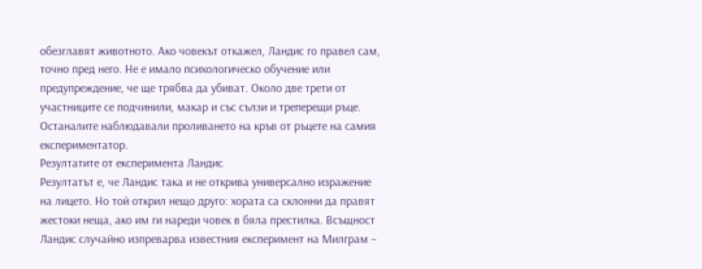обезглавят животното. Ако човекът откажел, Ландис го правел сам, точно пред него. Не е имало психологическо обучение или предупреждение, че ще трябва да убиват. Около две трети от участниците се подчинили, макар и със сълзи и треперещи ръце. Останалите наблюдавали проливането на кръв от ръцете на самия експериментатор.
Резултатите от експеримента Ландис
Резултатът е, че Ландис така и не открива универсално изражение на лицето. Но той открил нещо друго: хората са склонни да правят жестоки неща, ако им ги нареди човек в бяла престилка. Всъщност Ландис случайно изпреварва известния експеримент на Милграм –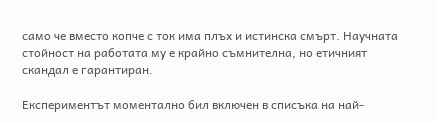само че вместо копче с ток има плъх и истинска смърт. Научната стойност на работата му е крайно съмнителна, но етичният скандал е гарантиран.

Експериментът моментално бил включен в списъка на най-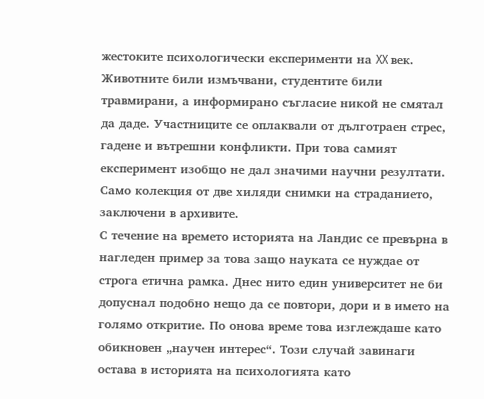жестоките психологически експерименти на XX век. Животните били измъчвани, студентите били травмирани, а информирано съгласие никой не смятал да даде. Участниците се оплаквали от дълготраен стрес, гадене и вътрешни конфликти. При това самият експеримент изобщо не дал значими научни резултати. Само колекция от две хиляди снимки на страданието, заключени в архивите.
С течение на времето историята на Ландис се превърна в нагледен пример за това защо науката се нуждае от строга етична рамка. Днес нито един университет не би допуснал подобно нещо да се повтори, дори и в името на голямо откритие. По онова време това изглеждаше като обикновен „научен интерес“. Този случай завинаги остава в историята на психологията като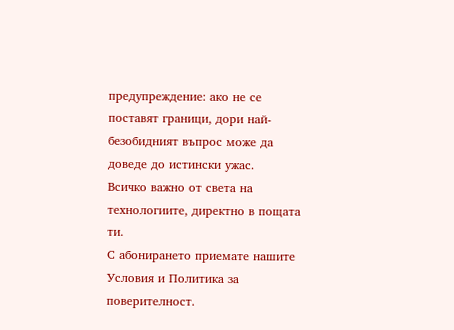предупреждение: ако не се поставят граници, дори най-безобидният въпрос може да доведе до истински ужас.
Всичко важно от света на технологиите, директно в пощата ти.
С абонирането приемате нашите Условия и Политика за поверителност.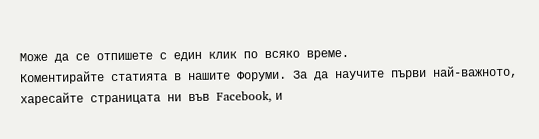Може да се отпишете с един клик по всяко време.
Коментирайте статията в нашите Форуми. За да научите първи най-важното, харесайте страницата ни във Facebook, и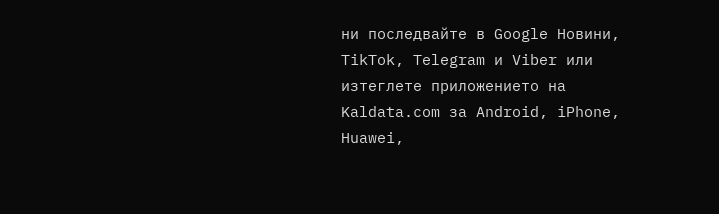ни последвайте в Google Новини, TikTok, Telegram и Viber или изтеглете приложението на Kaldata.com за Android, iPhone, Huawei,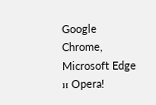Google Chrome, Microsoft Edge и Opera!